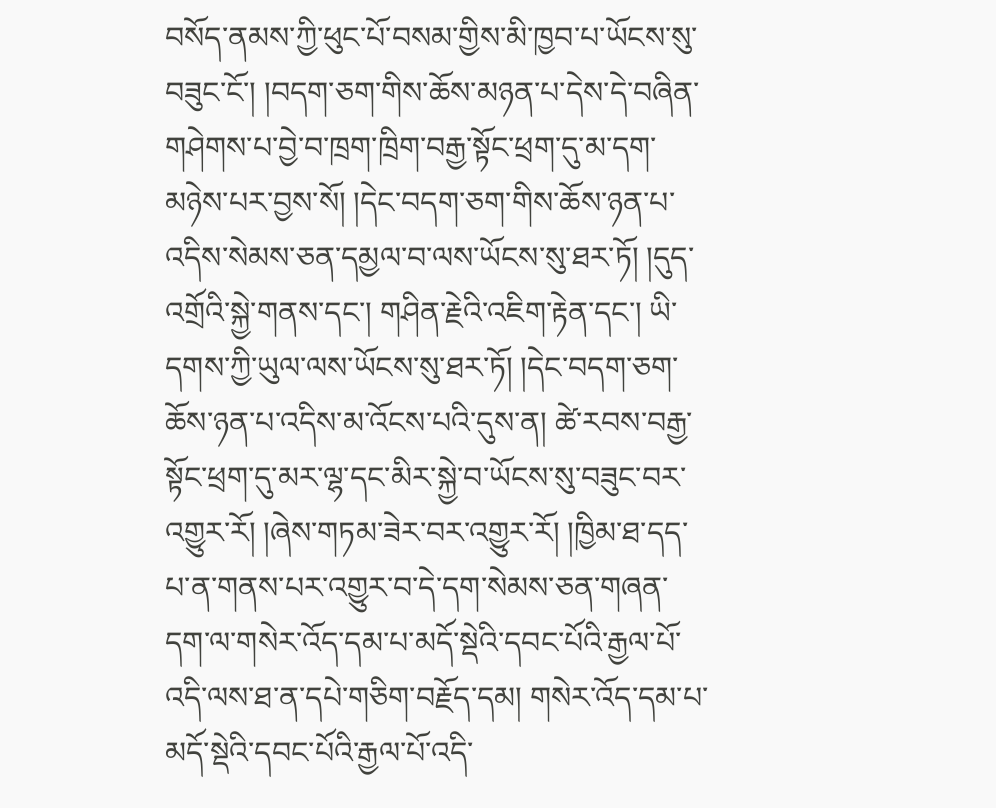བསོད་ནམས་ཀྱི་ཕུང་པོ་བསམ་གྱིས་མི་ཁྱབ་པ་ཡོངས་སུ་བཟུང་ངོ་། །བདག་ཅག་གིས་ཆོས་མཉན་པ་དེས་དེ་བཞིན་གཤེགས་པ་བྱེ་བ་ཁྲག་ཁྲིག་བརྒྱ་སྟོང་ཕྲག་དུ་མ་དག་མཉེས་པར་བྱས་སོ། །དེང་བདག་ཅག་གིས་ཆོས་ཉན་པ་འདིས་སེམས་ཅན་དམྱལ་བ་ལས་ཡོངས་སུ་ཐར་ཏོ། །དུད་འགྲོའི་སྐྱེ་གནས་དང་། གཤིན་རྗེའི་འཇིག་རྟེན་དང་། ཡི་དགས་ཀྱི་ཡུལ་ལས་ཡོངས་སུ་ཐར་ཏོ། །དེང་བདག་ཅག་ཆོས་ཉན་པ་འདིས་མ་འོངས་པའི་དུས་ན། ཚེ་རབས་བརྒྱ་སྟོང་ཕྲག་དུ་མར་ལྷ་དང་མིར་སྐྱེ་བ་ཡོངས་སུ་བཟུང་བར་འགྱུར་རོ། །ཞེས་གཏམ་ཟེར་བར་འགྱུར་རོ། །ཁྱིམ་ཐ་དད་པ་ན་གནས་པར་འགྱུར་བ་དེ་དག་སེམས་ཅན་གཞན་དག་ལ་གསེར་འོད་དམ་པ་མདོ་སྡེའི་དབང་པོའི་རྒྱལ་པོ་འདི་ལས་ཐ་ན་དཔེ་གཅིག་བརྗོད་དམ། གསེར་འོད་དམ་པ་མདོ་སྡེའི་དབང་པོའི་རྒྱལ་པོ་འདི་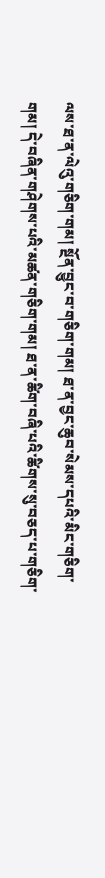ལས་ཐ་ན་ལེའུ་གཅིག་གམ། སྔོན་བྱུང་བ་གཅིག་གམ། ཐ་ན་བྱང་ཆུབ་སེམས་དཔའི་མིང་གཅིག་གམ། དེ་བཞིན་གཤེགས་པའི་མཚན་གཅིག་གམ། ཐ་ན་ཚིག་བཞི་པའི་ཚིགས་སུ་བཅད་པ་གཅིག་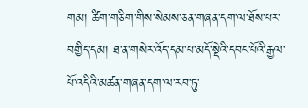གམ། ཚིག་གཅིག་གིས་སེམས་ཅན་གཞན་དག་ལ་ཐོས་པར་བགྱིད་དམ། ཐ་ན་གསེར་འོད་དམ་པ་མདོ་སྡེའི་དབང་པོའི་རྒྱལ་པོ་འདིའི་མཚན་གཞན་དག་ལ་རབ་ཏུ་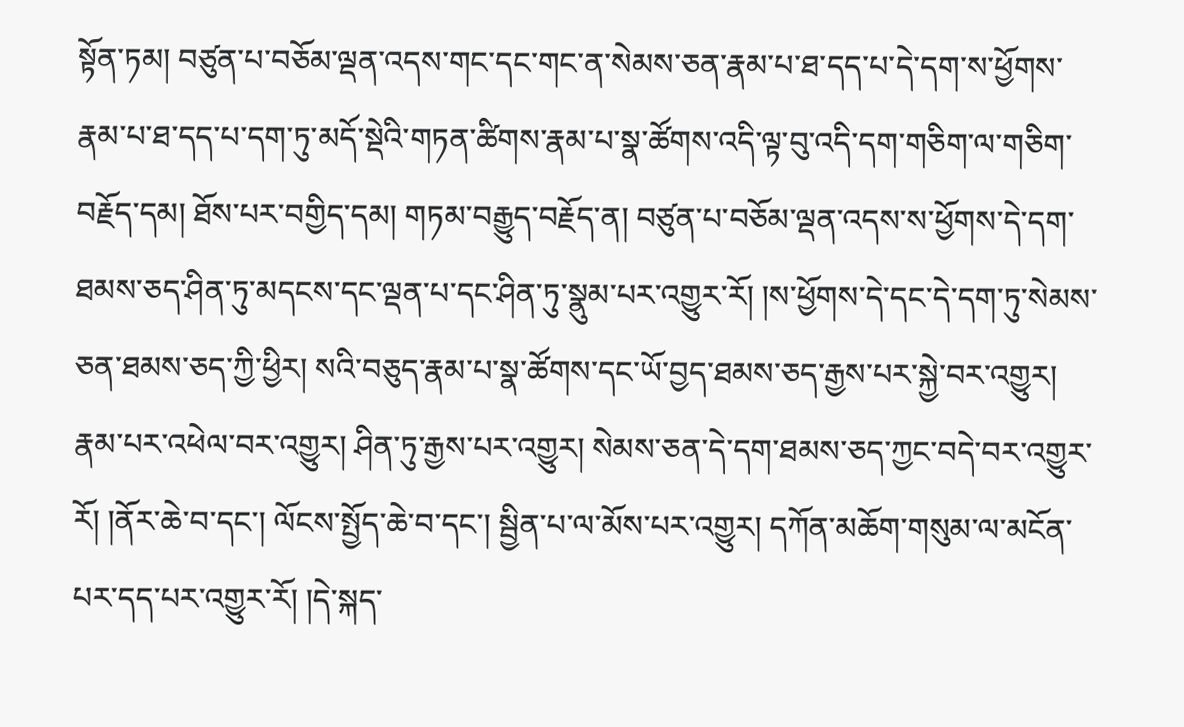སྟོན་ཏམ། བཙུན་པ་བཅོམ་ལྡན་འདས་གང་དང་གང་ན་སེམས་ཅན་རྣམ་པ་ཐ་དད་པ་དེ་དག་ས་ཕྱོགས་རྣམ་པ་ཐ་དད་པ་དག་ཏུ་མདོ་སྡེའི་གཏན་ཚིགས་རྣམ་པ་སྣ་ཚོགས་འདི་ལྟ་བུ་འདི་དག་གཅིག་ལ་གཅིག་བརྗོད་དམ། ཐོས་པར་བགྱིད་དམ། གཏམ་བརྒྱུད་བརྗོད་ན། བཙུན་པ་བཅོམ་ལྡན་འདས་ས་ཕྱོགས་དེ་དག་ཐམས་ཅད་ཤིན་ཏུ་མདངས་དང་ལྡན་པ་དང་ཤིན་ཏུ་སྣུམ་པར་འགྱུར་རོ། །ས་ཕྱོགས་དེ་དང་དེ་དག་ཏུ་སེམས་ཅན་ཐམས་ཅད་ཀྱི་ཕྱིར། སའི་བཅུད་རྣམ་པ་སྣ་ཚོགས་དང་ཡོ་བྱད་ཐམས་ཅད་རྒྱས་པར་སྐྱེ་བར་འགྱུར། རྣམ་པར་འཕེལ་བར་འགྱུར། ཤིན་ཏུ་རྒྱས་པར་འགྱུར། སེམས་ཅན་དེ་དག་ཐམས་ཅད་ཀྱང་བདེ་བར་འགྱུར་རོ། །ནོར་ཆེ་བ་དང་། ལོངས་སྤྱོད་ཆེ་བ་དང་། སྦྱིན་པ་ལ་མོས་པར་འགྱུར། དཀོན་མཆོག་གསུམ་ལ་མངོན་པར་དད་པར་འགྱུར་རོ། །དེ་སྐད་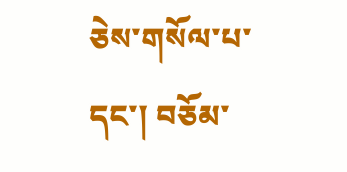ཅེས་གསོལ་པ་དང་། བཅོམ་